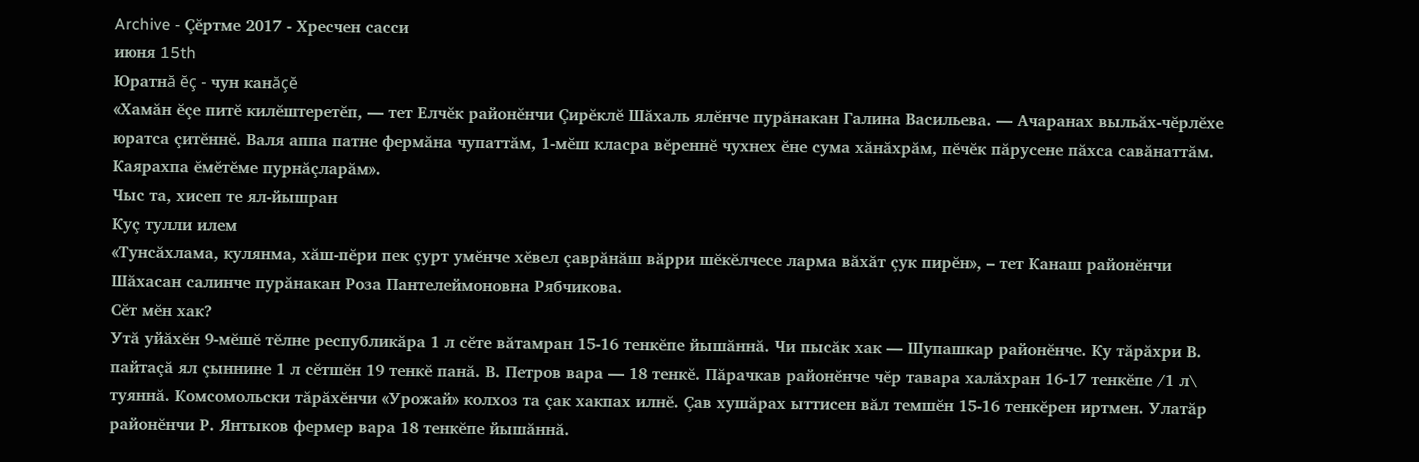Archive - Çĕртме 2017 - Хресчен сасси
июня 15th
Юратнă ĕç - чун канăçĕ
«Хамăн ĕçе питĕ килĕштеретĕп, — тет Елчĕк районĕнчи Çирĕклĕ Шăхаль ялĕнче пурăнакан Галина Васильева. — Ачаранах выльăх-чĕрлĕхе юратса çитĕннĕ. Валя аппа патне фермăна чупаттăм, 1-мĕш класра вĕреннĕ чухнех ĕне сума хăнăхрăм, пĕчĕк пăрусене пăхса савăнаттăм. Каярахпа ĕмĕтĕме пурнăçларăм».
Чыс та, хисеп те ял-йышран
Куç тулли илем
«Тунсăхлама, кулянма, хăш-пĕри пек çурт умĕнче хĕвел çаврăнăш вăрри шĕкĕлчесе ларма вăхăт çук пирĕн», – тет Канаш районĕнчи Шăхасан салинче пурăнакан Роза Пантелеймоновна Рябчикова.
Сĕт мĕн хак?
Утă уйăхĕн 9-мĕшĕ тĕлне республикăра 1 л сĕте вăтамран 15-16 тенкĕпе йышăннă. Чи пысăк хак — Шупашкар районĕнче. Ку тăрăхри В. пайтаçă ял çыннине 1 л сĕтшĕн 19 тенкĕ панă. В. Петров вара — 18 тенкĕ. Пăрачкав районĕнче чĕр тавара халăхран 16-17 тенкĕпе /1 л\ туяннă. Комсомольски тăрăхĕнчи «Урожай» колхоз та çак хакпах илнĕ. Çав хушăрах ыттисен вăл темшĕн 15-16 тенкĕрен иртмен. Улатăр районĕнчи Р. Янтыков фермер вара 18 тенкĕпе йышăннă.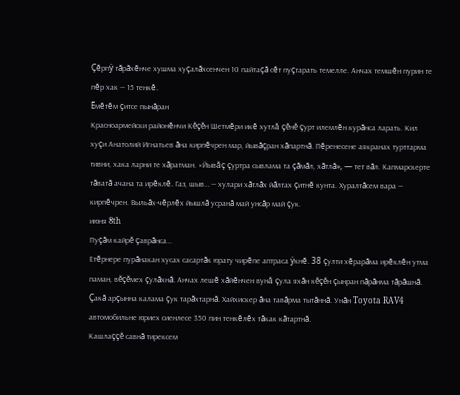Çĕрпÿ тăрăхĕнче хушма хуçалăхсенчен 10 пайтаçă сĕт пуçтарать темелле. Анчах темшĕн пурин те пĕр хак — 15 тенкĕ.
Ĕмĕтĕм çитсе пынăран
Красноармейски районĕнчи Кĕçĕн Шетмĕри икĕ хутлă çĕнĕ çурт илемлĕн курăнса ларать. Кил хуçи Анатолий Игнатьев ăна кирпĕчрен мар, йывăçран хăпартнă. Пĕренесене аякранах турттарма тивни, хака ларни те хăратман. «Йывăç çуртра сывлама та çăмăл, хăтлă», — тет вăл. Капмарскерте тăватă ачана та ирĕклĕ. Газ, шыв… — хулари хăтлăх йăлтах çитнĕ кунта. Хуралтăсем вара — кирпĕчрен. Выльăх-чĕрлĕх йышлă усранă май унсăр май çук.
июня 8th
Пуçăм кайрĕ çаврăнса…
Етĕрнере пурăнакан хусах сасартăк юрату чирĕпе аптраса ÿкнĕ. 38 çулти хĕрарăма ирĕклĕн утма паман, вĕçĕмех çулăхнă. Анчах лешĕ хăйĕнчен вунă çула яхăн кĕçĕн çынран пăрăнма тăрăшнă. Çакă арçынна калама çук тарăхтарнă. Хайхискер ăна тавăрма тытăннă. Унăн Toyota RAV4 автомобильне юриех сиенлесе 350 пин тенкĕлĕх тăкак кăтартнă.
Кашлаççĕ савнă тирексем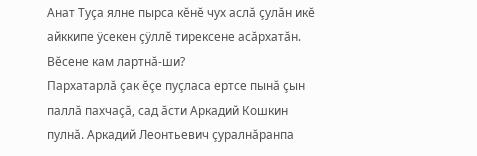Анат Туçа ялне пырса кĕнĕ чух аслă çулăн икĕ айккипе ÿсекен çÿллĕ тирексене асăрхатăн. Вĕсене кам лартнă-ши?
Пархатарлă çак ĕçе пуçласа ертсе пынă çын паллă пахчаçă, сад ăсти Аркадий Кошкин пулнă. Аркадий Леонтьевич çуралнăранпа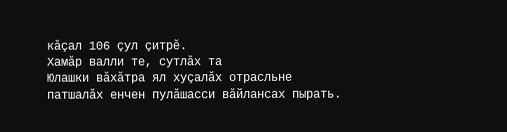кăçал 106 çул çитрĕ.
Хамăр валли те, сутлăх та
Юлашки вăхăтра ял хуçалăх отрасльне патшалăх енчен пулăшасси вăйлансах пырать.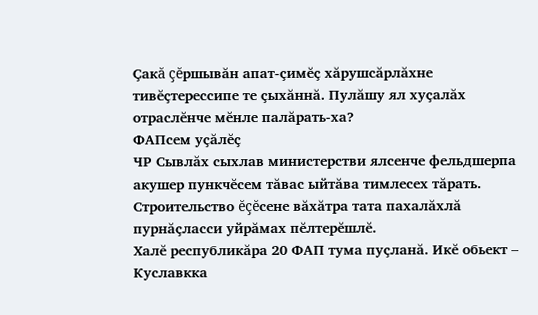Çакă çĕршывăн апат-çимĕç хăрушсăрлăхне тивĕçтерессипе те çыхăннă. Пулăшу ял хуçалăх отраслĕнче мĕнле палăрать-ха?
ФАПсем уçăлĕç
ЧР Сывлăх сыхлав министерстви ялсенче фельдшерпа акушер пункчĕсем тăвас ыйтăва тимлесех тăрать. Строительство ĕçĕсене вăхăтра тата пахалăхлă пурнăçласси уйрăмах пĕлтерĕшлĕ.
Халĕ республикăра 20 ФАП тума пуçланă. Икĕ обьект – Куславкка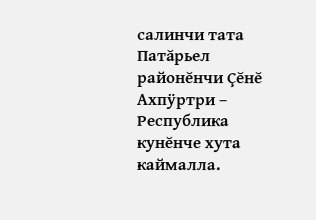салинчи тата Патăрьел районĕнчи Çĕнĕ Ахпÿртри – Республика кунĕнче хута каймалла.